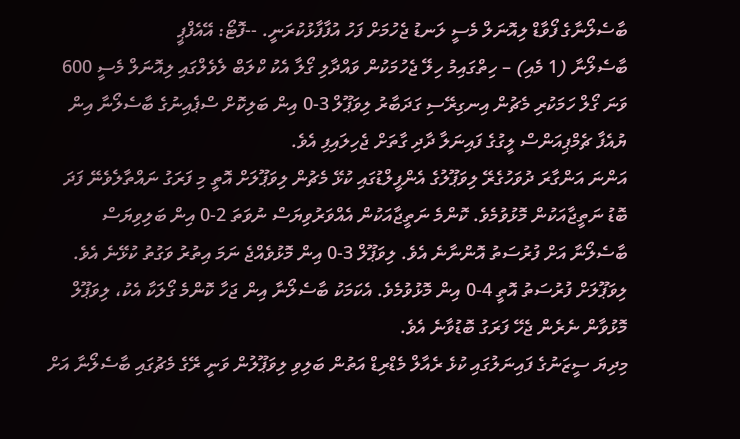ބާސެލޯނާގެ ފޯވާޑް ލިއޮނަލް މެސީ ލަނޑު ޖެހުމަށް ފަހު އުފާފާޅުކުރަނީ. --ފޮޓޯ: އޭއެފްޕީ
ބާސެލޯނާ (1 މެއި) – ހިތްގައިމު ހިލޭ ޖެހުމަކުން ވައްދާލި ގޯލާ އެކު ކްލަބް ލެވެލްގައި ލިއޮނަލް މެސީ 600 ވަނަ ގޯލް ހަމަކުރި މެޗުން އިނގިރޭސި ގަދަބާރު ލިވަޕޫލް 3-0 އިން ބަލިކޮށް ސްޕެއިނުގެ ބާސެލޯނާ އިން ޔުއެފާ ޗެމްޕިއަންސް ލީގުގެ ފައިނަލާ ދާދި ގާތަށް ޖެހިލައިފި އެވެ.
އަންނަ އަންގާރަ ދުވަހުގެރޭ ލިވަޕޫލުގެ އެންފީލްޑުގައި ކުޅޭ މެޗުން ލިވަޕޫލަށް އޮތީ މި ފަރަގު ނައްތާލެވެނޭ ފަދަ ބޮޑު ނަތީޖާއަކުން މޮޅުވުމެވެ. ކޮންމެ ނަތީޖާއަކުން އެއްވަރުވިޔަސް ނުވަތަ 2-0 އިން ބަލިވިޔަސް ބާސެލޯނާ އަށް ފުރުސަތު އޮންނާނެ އެވެ. ލިވަޕޫލް 3-0 އިން މޮޅުވެއްޖެ ނަމަ އިތުރު ވަގުތު ކުޅޭނެ އެވެ. ލިވަޕޫލަށް ފުރުސަތު އޮތީ 4-0 އިން މޮޅުވުމެވެ. އެކަމަކު ބާސެލޯނާ އިން ޖަހާ ކޮންމެ ގޯލަކާ އެކު، ލިވަޕޫލް މޮޅުވާން ނެރެން ޖެހޭ ފަރަގު ބޮޑުވާނެ އެވެ.
މިދިޔަ ސީޒަނުގެ ފައިނަލުގައި ކުޅެ ރެއާލް މެޑްރިޑް އަތުން ބަލިވި ލިވަޕޫލުން ވަނީ ރޭގެ މެޗުގައި ބާސެލޯނާ އަށް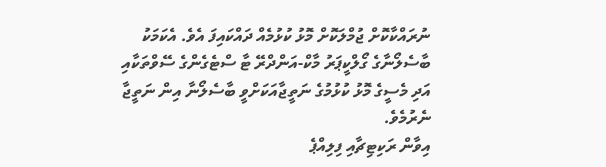ނުރައްކާކޮށް ޖުމްލަކޮށް މޮޅު ކުޅުމެއް ދައްކައިފަ އެވެ. އެކަމަކު ބާސެލޯނާގެ ގޯލްކީޕަރު މާކް-އަންދްރޭ ޓާ ސްޓެގެންގެ ސޭވްތަކާއި އަދި މެސީގެ މޮޅު ކުޅުމުގެ ނަތީޖާއަކަށްވީ ބާސެލޯނާ އިން ނަތީޖާ ނެރުމެވެ.
އިވާން ރަކިޓިޗާއި ފިލިއްޕެ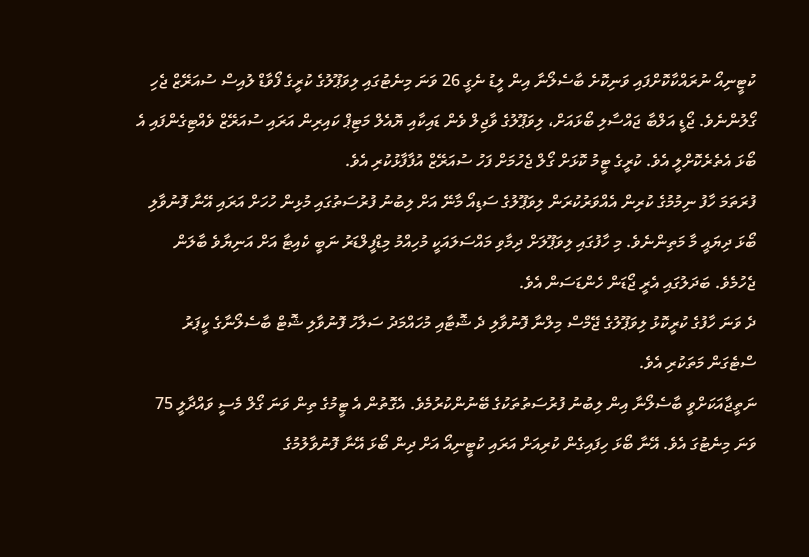ކުޓީނިއޯ ނުރައްކާކޮށްފައި ވަނިކޮށެ ބާސެލޯނާ އިން ލީޑު ނެގީ 26 ވަނަ މިނެޓުގައި ލިވަޕޫލުގެ ކުރީގެ ފޯވާޑް ލުއިސް ސުއަރޭޒް ޖެހި ގޯލުންނެވެ. ޖޯޑީ އަލްބާ ޖައްސާލި ބޯޅައަށް، ލިވަޕޫލުގެ ވާޖިލް ވެން ޑައިކާއި ޔޮއެލް މަޓިޕް ކައިރިން އަރައި ސުއަރޭޒް ވެއްޓިގެންފައި އެ ބޯޅަ އެތެރެކޮށްލީ އެވެ. ކުރީގެ ޓީމު ކޮޅަށް ގޯލް ޖެހުމަށް ފަހު ސުއަރޭޒް އުފާފާޅުކުރި އެވެ.
ފުރަތަމަ ހާފު ނިމުމުގެ ކުރިން އެއްވަރުކުރަން ލިވަޕޫލުގެ ސަޑިއޯ މާނޭ އަށް ލިބުނު ފުރުސަތުގައި މުޅިން ހުހަށް އަރައި އޭނާ ފޮނުވާލި ބޯޅަ ދިޔައީ މާ މަތިންނެވެ. މި ހާފުގައި ލިވަޕޫލަށް ދިމާވި މައްސަލައަކީ މުހިއްމު މިޑްފީލްޑަރު ނަބީ ކެއިޓާ އަށް އަނިޔާވެ ބާލަން ޖެހުމެވެ. ބަދަލުގައި އެރީ ޖޯޑަން ހެންޑަސަން އެވެ.
ދެ ވަނަ ހާފުގެ ކުރީކޮޅު ލިވަޕޫލުގެ ޖޭމްސް މިލްނާ ފޮނުވާލި ދެ ޝޮޓާއި މުހައްމަދު ސަލާހު ފޮނުވާލި ޝޮޓް ބާސެލޯނާގެ ކީޕަރު ސްޓެގަން މަތަކުރި އެވެ.
ނަތީޖާއަކަށްވީ ބާސެލޯނާ އިން ލިބުނު ފުރުސަތުތަކުގެ ބޭނުންކުރުމެވެ. އެގޮތުން އެ ޓީމުގެ ތިން ވަނަ ގޯލް މެސީ ވައްދާލީ 75 ވަނަ މިނެޓުގަ އެވެ. އޭނާ ބޯޅަ ހިފައިގެން ކުރިއަށް އަރައި ކުޓީނިއޯ އަށް ދިން ބޯޅަ އޭނާ ފޮނުވާލުމުގެ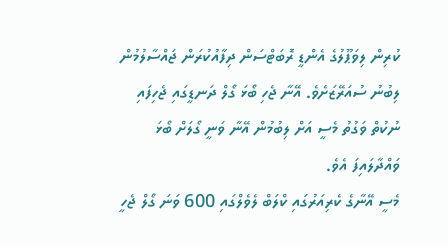ކުރިން ލިވަޕޫލުގެ އެންޑީ ރޮބަޓްސަން ދިފާއުކުރަން ޖައްސާލުމުން ލިބުނު ސުއަރޭޒަށެވެ. އޭނާ ޖެހި ބޯޅަ ގޯލް ދަނޑީގައި ޖެހިފައި ނުކުތް ވަގުތު މެސީ އަށް ލިބުމުން އޭނާ ވަނީ ގޯލަށް ބޯޅަ ވައްދާލައިފަ އެވެ.
މެސީ އޭނާގެ ކެރިއަރުގައި ކްލަބް ލެވެލްގައި 600 ވަނަ ގޯލް ޖެހީ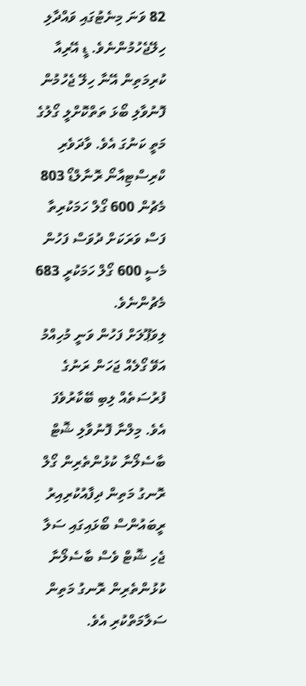82 ވަނަ މިނެޓުގައި ވައްދާލި ހިލޭޖެހުމުންނެވެ. ޑީ އޭރިއާ ކުރިމަތިން އޭނާ ހިލޭ ޖެހުމުން ފޮނުވާލި ބޯޅަ ތަތްކޮށްލީ ގޯލުގެ މަތީ ކަނުގަ އެވެ. ވާދަވެރި ކްރިސްޓިއާނޯ ރޮނާލްޑޯ 803 މެޗުން 600 ގޯލް ހަމަކުރިތާ ފަސް ވަރަކަށް ދުވަސް ފަހުން މެސީ 600 ގޯލް ހަމަކުރީ 683 މެޗުންނެވެ.
ލިވަޕޫލަށް ފަހުން ވަނީ މުހިއްމު އަވޭ ގޯލެއް ޖަހަން ރަނުގެ ފުރުސަތެއް ލިބި ބޭކާރުވެފަ އެވެ. މިލްނާ ފޮނުވާލި ޝޮޓް ބާސެލޯނާ ކުޅުންތެރިން ގޯލް ރޮނގު މަތިން ދިފާއުކުރިއިރު ރީބައުންސް ބޯޅައިގައި ސަލާ ޖެހި ޝޮޓް ވެސް ބާސެލޯނާ ކުޅުންތެރިން ރޮނގު މަތިން ސަލާމަތްކުރި އެވެ.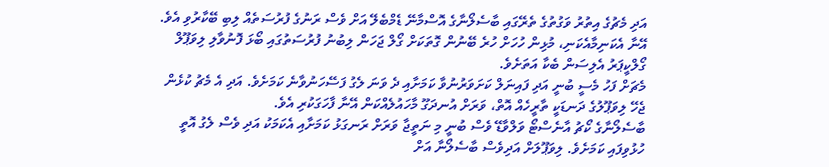އަދި މެޗުގެ އިތުރު ވަގުތުގެ ތެރޭގައި ބާސެލޯނާގެ އޮސްމާނޭ ޑެމްބެލޭ އަށް ވެސް ރަނުގެ ފުރުސަތެއް ލިބި ބޭކާރުވި އެވެ. އޭނާ އެކަނިމާއެކަނި، މުޅިން ހުހަށް ހުރެ ބޭނުން ގޮތަކަށް ގޯލް ޖަހަން ލިބުނު ފުރުސަތުގައި ބޯޅަ ފޮނުވާލި ލިވަޕޫލް ގޯލްކީޕަރު އެލިސަން ބެކާ އަތަށެވެ.
މެޗަށް ފަހު މެސީ ބުނީ އަދި ފައިނަލް ކަށަވަރުނުވާ ކަމަށާއި ދެ ވަނަ ލެގު ފަސޭހަނުވާނެ ކަމަށެވެ. އަދި އެ މެޗު ކުޅެން ޖެހޭ ލިވަޕޫލުގެ ދަނޑަކީ ތާރީހެއް އޮތް، ވަރަށް އުނދަގޫ މާހައުލެއްކަން އޭނާ ފާހަގަކުރި އެވެ.
ބާސެލޯނާގެ ކޯޗު އާނެސްޓޯ ވަލްވާޑޭ ވެސް ބުނީ މި ނަތީޖާ ވަރަށް ރަނގަޅު ކަމަށާއި އެކަމަކު އަދި ވެސް ލެގު އޮތީ ހުޅުވިފައި ކަމަށެވެ. ލިވަޕޫލަށް އަދިވެސް ބާސެލޯނާ އަށް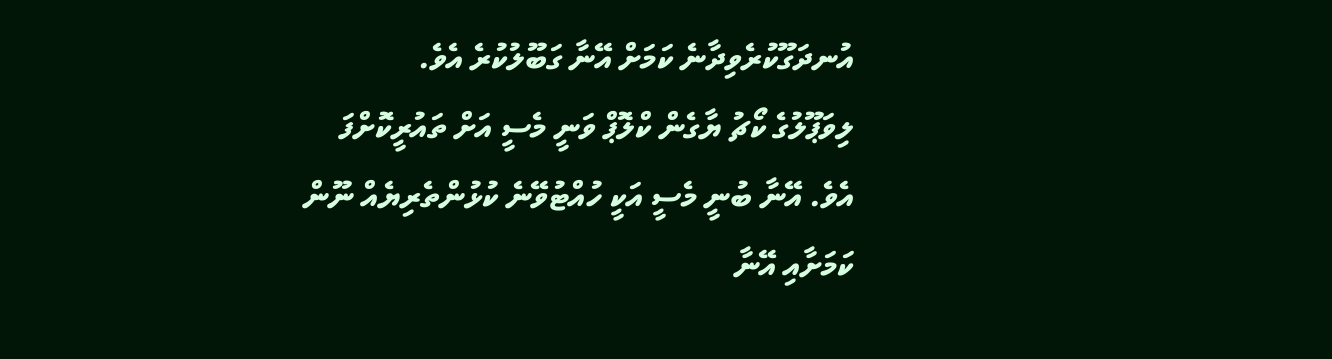އުނދަގޫކުރެވިދާނެ ކަމަށް އޭނާ ގަބޫލުކުރެ އެވެ.
ލިވަޕޫލުގެ ކޯޗު ޔާގެން ކްލޮޕް ވަނީ މެސީ އަށް ތައުރީކޮށްފަ އެވެ. އޭނާ ބުނީ މެސީ އަކީ ހުއްޓުވޭނެ ކުޅުންތެރިޔެއް ނޫން ކަމަށާއި އޭނާ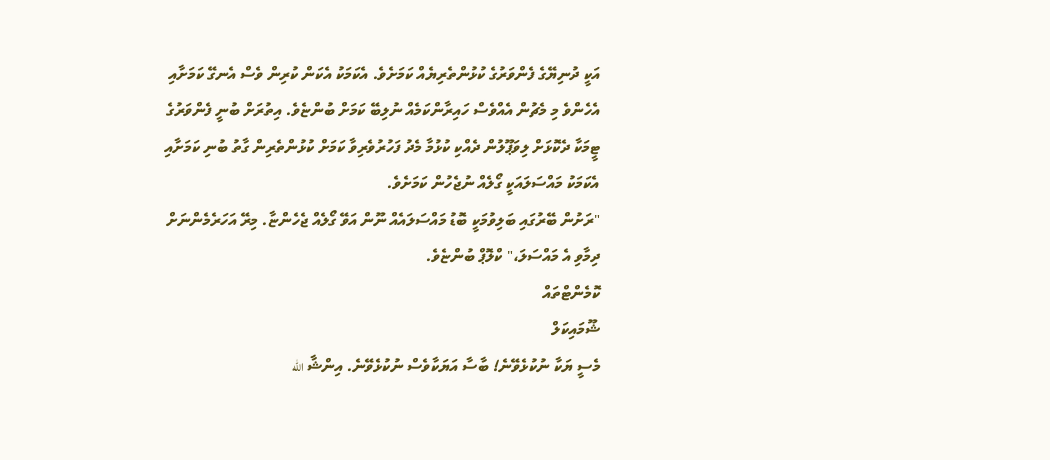އަކީ ދުނިޔޭގެ ފެންވަރުގެ ކުޅުންތެރިޔެއް ކަމަށެވެ. އެކަމަކު އެކަން ކުރިން ވެސް އެނގޭ ކަމަށާއި އެހެންވެ މި މެޗުން އެއްވެސް ހައިރާންކަމެއް ނުލިބޭ ކަމަށް ބުންޏެވެ. އިތުރަށް ބުނީ ފެންވަރުގެ ޓީމަކާ ދެކޮޅަށް ލިވަޕޫލުން ދެއްކި ކުޅުމާ މެދު ފަހުރުވެރިވާ ކަމަށް ކުޅުންތެރިން ގާތު ބުނި ކަމަށާއި އެކަމަކު މައްސަލައަކީ ގޯލެއް ނުޖެހުން ކަމަށެވެ.
"ރަށުން ބޭރުގައި ބަލިވުމަކީ ބޮޑު މައްސަލައެއް ނޫން އަވޭ ގޯލެއް ޖެހެންޏާ. މިރޭ އަހަރެމެންނަށް ދިމާވި އެ މައްސަލަ،" ކްލޮޕް ބުންޏެވެ.
ކޮމެންޓްތައް
ޝޫމައިކަލް
މެސީ ޔަކާ ނުކުޅެވޭނެ! ބާސާ އަޔަކާވެސް ނުކުޅެވޭނެ. އިންޝާ الله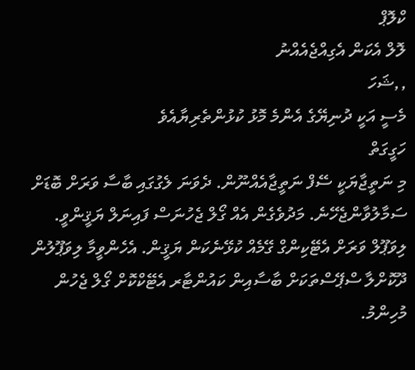ކްލޮޕް
ލޮލް އެކަން އެގިއްޖެއެއްނު
,,ޝަހަ
މެސީ އަކީ ދުނިޔޭގެ އެންމެ މޮޅު ކުޅުންތެރިޔާއެވެ
ހަގީގަތް
މި ނަތީޖާޔަކީ ސޭފް ނަތީޖާއެއްނޫން. ދެވަނަ ލެގުގައި ބާސާ ވަރަށް ބޮޑަށް ސަމާލުވާންޖެހޭނެ. މަދުވެގެން އެއް ގޯލް ޖެހުނަސް ފައިނަލް ޔަޤީންވީ. ލިވަޕޫލް ވަރަށް އެޓޭކިންގް ގޭމެއް ކުޅޭނެކަން ޔަޤީން. އެހެންވީމާ ލިވަޕޫލުން ދޫކޮށްލާ ސްޕޭސްތަކަށް ބާސާއިން ކައުންޓާރ އެޓޭކްކޮށް ގޯލް ޖެހުން މުހިންމު.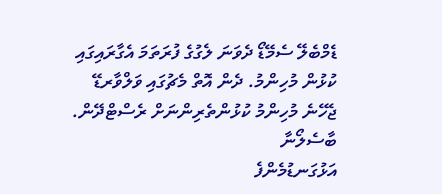ޑެމްބެލޭ ސެމޭޑޯ ދެވަނަ ލެގުގެ ފުރަތަމަ އެގާރައިގައި ކުޅުން މުހިންމު. ދެން އޮތް މެޗުގައި ވަލްވާރޑޭ ޖެހޭނެ މުހިންމު ކުޅުންތެރިންނަށް ރެސްޓްދޭން.
ބާސެލޯނާ
އަޅުގަނޑުމެންފެ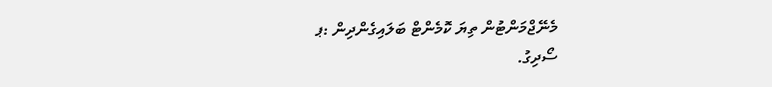މެނޭޖްމަންޓުން ތިޔަ ކޮމެންޓް ބަލައިގެންދިން :ޕ
ސޯދިގު.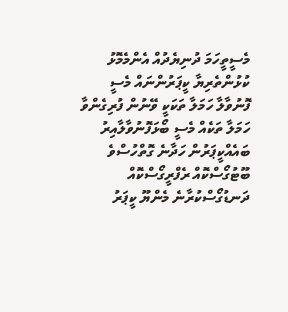މެސީތީހަމަ ދުނިޔެދުއް އެންމެމޮޅު ކުޅުންތެރިޔާ ކީޕަރުންނައް މެސީ ފޮނުވާލާ ހަމަލާ ތަކަކީ ވޭނުން ފުރިގެންވާ ހަމަލާ ތަކެއް މެސީ ބޯޅަފޮނުވާލާއިރު ބައެއްކީޕަރުން ހަދާނެ ގޮތްހުސްވެ ބޫޓުގޯސްކޮއް ރެފްރީގޯސްކޮއް ދަނޑުގޯސްކުރާނެ މެންޔޫ ކީޕަރު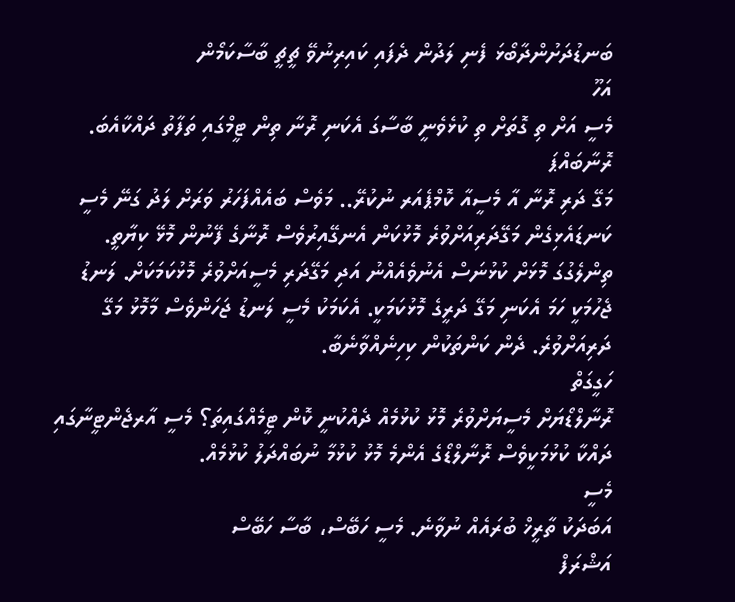ބަނޑުދަށުންދާބޯޅަ ފެނި ލަދުން ދެފައި ކައިރިނުވޭ ޗީޗީ ބާސާކަމޯން
އަހޫ
މެސީ އަށް ތި ގޮތަށް ތި ކުޅެވެނީ ބާސާގަ އެކަނި ރޮނާ ތިން ޓީމްގައި ތަފާތު ދައްކާއެބަ.
ރޮނާބައްޕަ
މަގޭ ދަރި ރޮނާ އާ މެސީއާ ކޮމްޕެއަރ ނުކުރޭ.. މަވެސް ބައެއްފަހަރު ވަރަށް ލަދު ގަނޭ މެސީ ކަނޑައެޅިގެން މަގޭދަރިއަށްވުރެ މޮޅުކަން އެނގޭއިރުވެސް ރޮނާގެ ފޭނުން މޮޅޭ ކިޔާތީ. ތިންލެގުގަ މޮޅަށް ކުޅުނަސް އެނުވެއެއްނު އަދި މަގޭދަރި މެސީއަށްވުރެ މޮޅުކަމަކަށް. ލަނޑު ޖެހުމަކީ ހަމަ އެކަނި މަގޭ ދަރީގެ މޮޅުކަމަކީ. އެކަމަކު މެސީ ލަނޑު ޖަހަންވެސް މާމޮޅު މަގޭ ދަރިއަށްވުރެ. ދެން ކަންތަކުން ކިހިނެއްވާނެބާ.
ހަގީގަތް
ރޮނާލްޑޯޔަށް މެސީޔަށްވުރެ މޮޅު ކުޅުމެއް ދެއްކުނީ ކޮން ޓީމެއްގައިތަ؟ މެސީ އާރޖެންޓީނާގައި ދައްކާ ކުޅުމަކީވެސް ރޮނާލްޑޯގެ އެންމެ މޮޅު ކުޅުމާ ނުބައްދަލު ކުޅުމެއް.
މެސީ
އަބަދަކު ތާރީޚް ބުރައެއް ނުވާނެ. މެސީ ހަބޭސް، ބާސާ ހަބޭސް
އަޝްރަފް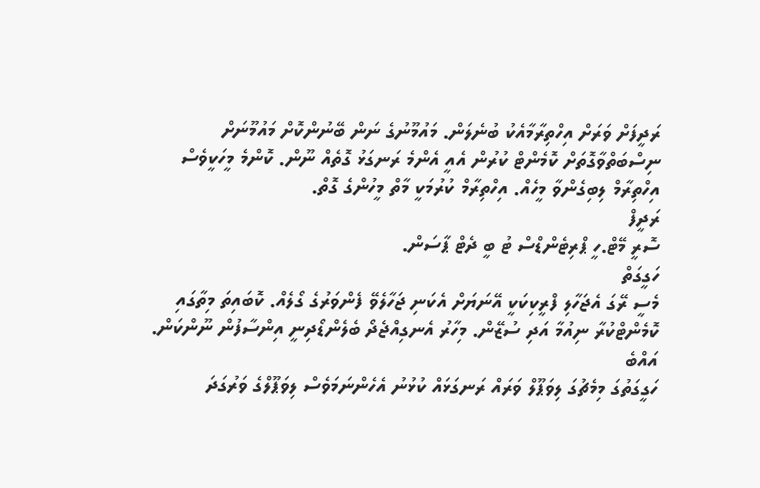ރަދީފަށް ވަރަށް އިހްތިރާމާއެކު ބުނެލަން. މައުމޫނުގެ ނަން ބޭނުންކޮށް މައުމޫނަށް ނިސްބަތްވާގޮތަށް ކޮމެންޓް ކުރުން އެއީ އެންމެ ރަނގަޅު ގޮތެއް ނޫން. ކޮންމެ މީހަކީވެސް އިހްތިރާމް ލިބިގެންވާ މީހެއް. އިހްތިރާމް ކުރުމަކީ މާތް މީހުންގެ ގޮތް.
ރަދީފް
ސޮރީ މޭޓް.ހީ ޕްރިޓެންޑްސް ޓު ބީ ދެޓް ޕާސަން.
ހަގީގަތް
މެސީ ރޭގަ އެޖަހާލި ފްރީކިކަކީ އޭނަޔަށް އެކަނި ޖަހާލެވޭ ފެންވަރުގެ ގޯލެއް. ކޮބައިތަ މިތާގައި ކޮމެންޓްކުރާ ނިއުމާ އަދި ސުޒޭން. މިހާރު އެނގިއްޖެދޯ ބެލެންޑޯދިނީ އިންސާފުން ނޫންކަން.
އައްބެ
ހަގީގަތުގަ މިމެޗުގަ ލިވަޕޫލް ވަރައް ރަނގަޅައް ކުޅުނު އެހެންނަމަވެސް ލިވަޕޫލްގެ ވަރުގަދަ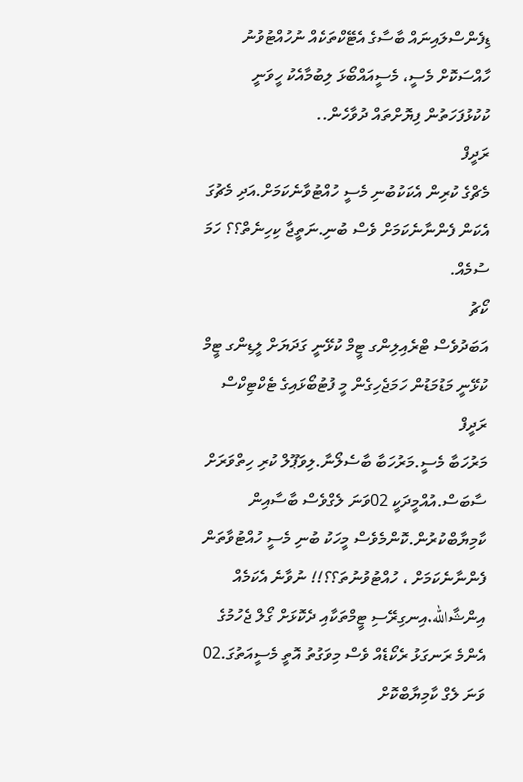ޑިފެންސްލައިނައް ބާސާގެ އެޓޭކްތަކެއް ނުހުއްޓުވުނު ހާއްސަކޮށް މެސީ، މެސީއައްބޯޅަ ލިބުމާއެކު ހީވަނީ ކުކުޅުފަހަތުން ފިޔޮށްތައް ދުވާހެން..
ރަދީފް
މެޗްގެ ކުރިން އެކަކުބުނި މެސީ ހުއްޓުވާނެކަމަށް.އަދި މެޗުގަ އެކަން ފެންނާނެކަމަށް ވެސް ބުނި.ނަތީޖާ ކިހިނެތް؟؟ ހަމަ ސުމެއް.
ކޯޗު
އަބަދުވެސް ޓްރެއިލިންގ ޓީމް ކުޅޭނީ ގަދަޔަށް ލީޑިންގ ޓީމް ކުޅޭނީ މަޑުމަޑުން ހަމަޖެހިގެން މީ ފުޓުބޯޅައިގެ ޓެކްޓިކްސް
ރަދީފް
މަރުހަބާ މެސީ.މަރުހަބާ ބާސެލޯނާ.ލިވަޕޫލް ކުރި ހިތްވަރަށް ސާބަސް.އުއްމީދަކީ 02ވަނަ ލެގްވެސް ބާސާއިން ކާމިޔާބްކުރުން.ކޮންމެވެސް މީހަކު ބުނި މެސީ ހުއްޓުވާތަން ފެންނާނެކަމަށް ، ހުއްޓުވުނުތަ؟؟!! ނުވާނެ އެކަމެއް އިންޝާالله.އިނގިރޭސި ޓީމްތަކާއި ދެކޮޅަށް ގޯލް ޖެހުމުގެ އެންމެ ރަނގަޅު ރެކޯޑެއް ވެސް މިވަގުތު އޮތީ މެސީއަތުގަ.02 ވަނަ ލެގް ކާމިޔާބްކޮށް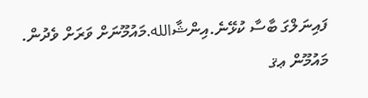ފައިނަލްގަ ބާސާ ކުޅޭނެ.އިންޝާالله.މައުމޫނަށް ވަރަށް ވެދުން.
މައުމޫން ޢޤ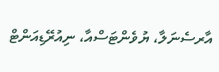އާރސެނަލާ، ޔުވެންޓަސްއާ، ނިއުރޭޑިއަންޓް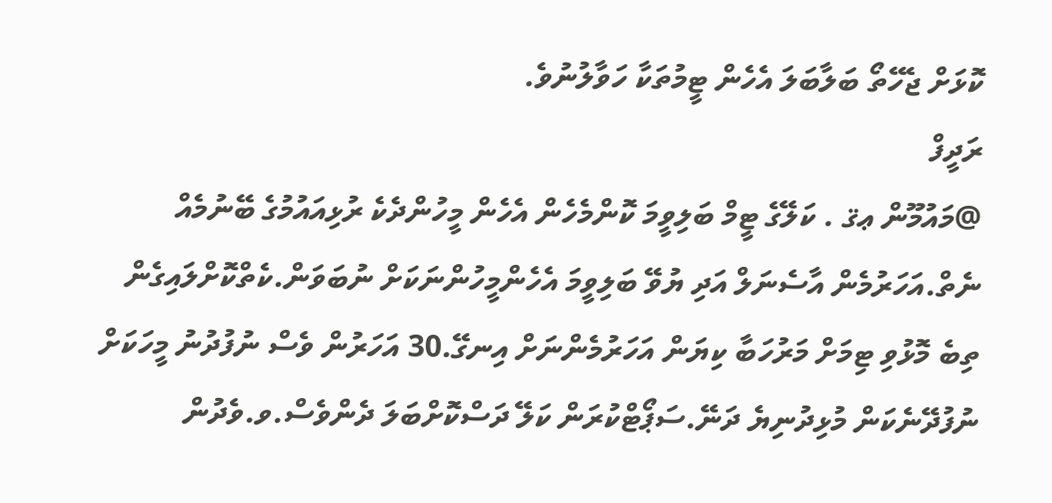ކޮޅަށް ޖެހޭތޯ ބަލާބަލަ އެހެން ޓީމުތަކާ ހަވާލުނުވެ.
ރަދީފް
@މައުމޫން ޢޤ . ކަލޭގެ ޓީމް ބަލިވީމަ ކޮންމެހެން އެހެން މީހުންދެކެ ރުޅިއައުމުގެ ބޭނުމެއް ނެތް.އަހަރުމެން އާސެނަލް އަދި ޔުވޭ ބަލިވީމަ އެހެންމީހުންނަކަށް ނުބަވަން.ކެތްކޮށްލައިގެން ތިބެ މޮޅުވި ޓިމަށް މަރުހަބާ ކިޔަން އަހަރުމެންނަށް އިނގޭ.30 އަހަރުން ވެސް ނުފުދުނު މީހަކަށް ނުފުދޭނެކަން މުޅިދުނިޔެ ދަނޭ.ސަޕޯޓްކުރަން ކަލޭ ދަސްކޮށްބަލަ ދެންވެސް.ވ.ވެދުން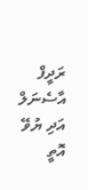ރަދީފް
އާސެނަލް އަދި ޔުވޭ އޮތީ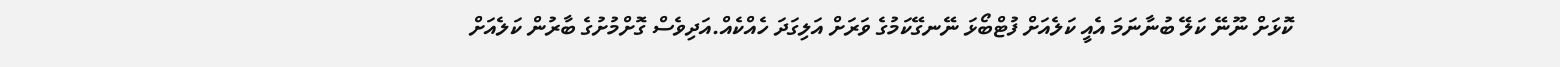ކޮޅަށް ނޫނޭ ކަލޭ ބުނާނަމަ އެއީ ކަލެއަށް ފުޓްބޯޅަ ނޭނގޭކަމުގެ ވަރަށް އަލިގަދަ ހެއްކެއް.އަދިވެސް ގޮށްމުށުގެ ބާރުން ކަލެއަށް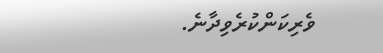ވެރިކަންކުރެވިދާނެ.